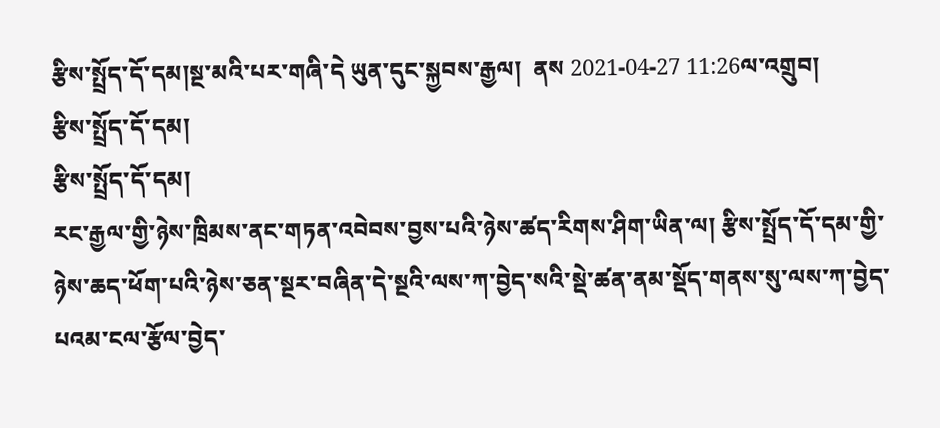རྩིས་སྤྲོད་དོ་དམ།སྔ་མའི་པར་གཞི་དེ ཡུན་དུང་སྐྱབས་རྒྱལ།  ནས 2021-04-27 11:26ལ་འགྲུབ།
རྩིས་སྤྲོད་དོ་དམ།
རྩིས་སྤྲོད་དོ་དམ།
རང་རྒྱལ་གྱི་ཉེས་ཁྲིམས་ནང་གཏན་འབེབས་བྱས་པའི་ཉེས་ཚད་རིགས་ཤིག་ཡིན་ལ། རྩིས་སྤྲོད་དོ་དམ་གྱི་ཉེས་ཆད་ཕོག་པའི་ཉེས་ཅན་སྔར་བཞིན་དེ་སྔའི་ལས་ཀ་བྱེད་སའི་སྡེ་ཚན་ནམ་སྡོད་གནས་སུ་ལས་ཀ་བྱེད་པའམ་ངལ་རྩོལ་བྱེད་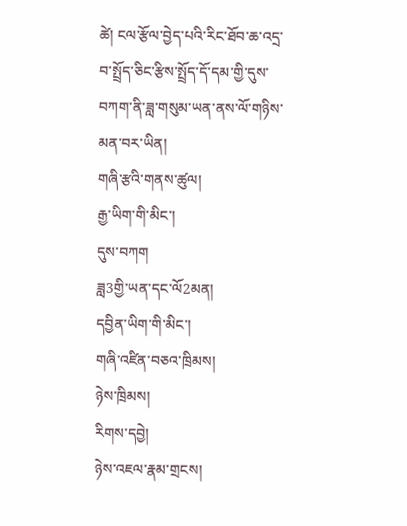ཚེ། ངལ་རྩོལ་བྱེད་པའི་རིང་ཐོབ་ཆ་འདྲ་བ་སྤྲོད་ཅིང་རྩིས་སྤྲོད་དོ་དམ་གྱི་དུས་བཀག་ནི་ཟླ་གསུམ་ཡན་ནས་ལོ་གཉིས་མན་བར་ཡིན།
གཞི་རྩའི་གནས་ཚུལ།
རྒྱ་ཡིག་གི་མིང་།
དུས་བཀག
ཟླ3གྱི་ཡན་དང་ལོ2མན།
དབྱིན་ཡིག་གི་མིང་།
གཞི་འཛིན་བཅའ་ཁྲིམས།
ཉེས་ཁྲིམས།
རིགས་དབྱེ།
ཉེས་འཇལ་རྣམ་གྲངས།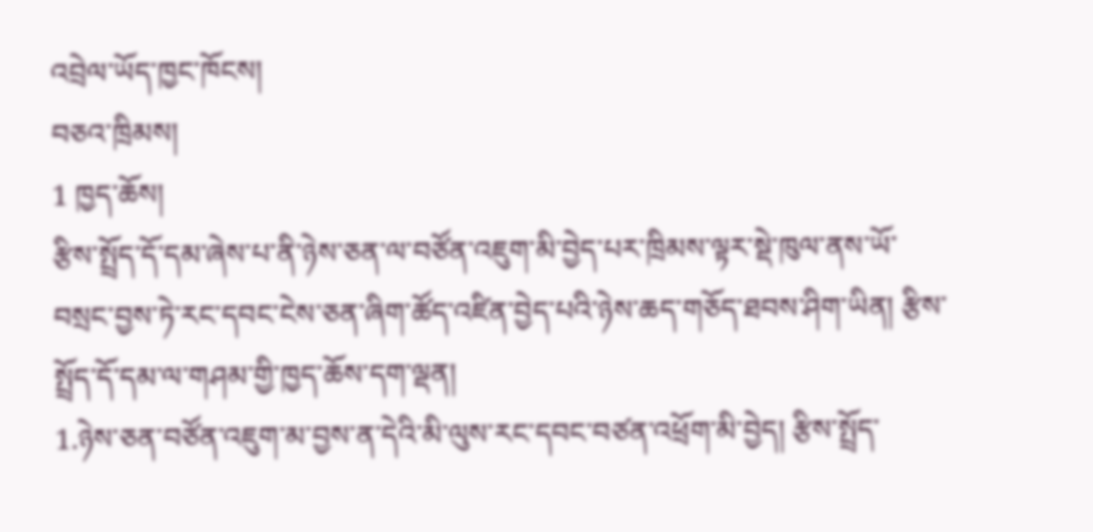འབྲེལ་ཡོད་ཁྱང་ཁོངས།
བཅའ་ཁྲིམས།
1 ཁྱད་ཆོས།
རྩིས་སྤྲོད་དོ་དམ་ཞེས་པ་ནི་ཉེས་ཅན་ལ་བཙོན་འཇུག་མི་བྱེད་པར་ཁྲིམས་ལྟར་སྡེ་ཁུལ་ནས་ཡོ་བསྲང་བྱས་ཏེ་རང་དབང་ངེས་ཅན་ཞིག་ཚོད་འཛིན་བྱེད་པའི་ཉེས་ཆད་གཅོད་ཐབས་ཤིག་ཡིན། རྩིས་སྤྲོད་དོ་དམ་ལ་གཤམ་གྱི་ཁྱད་ཆོས་དག་ལྡན།
1.ཉེས་ཅན་བཙོན་འཇུག་མ་བྱས་ན་དེའི་མི་ལུས་རང་དབང་བཙན་འཕྲོག་མི་བྱེད། རྩིས་སྤྲོད་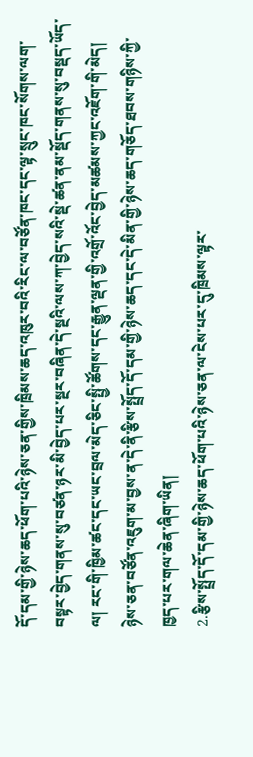དོ་དམ་གྱི་ཉེས་ཆད་ཕོག་པའི་ཉེས་ཅན་གྱིས་ཁྲིམས་ཆད་འཁུར་བའི་རིང་ལ་བཙོན་ཁང་དང་ལྟ་སྲུང་ཁང་སོགས་ལག་བསྟར་བྱེད་གནས་སུ་བཙན་ཉར་མི་བྱེད་པར་སྔར་བཞིན་དེ་སྔའི་ལས་ཀ་བྱེད་སའི་སྡེ་ཚན་ནམ་སྡོད་གནས་སུ་བསྡད་ཡོད་ལ། རང་གི་ཁྱིམ་ཚང་དང་ཡང་བྲལ་མེད་ཅིང་སྤྱི་ཚོགས་དང་རྒྱུན་ལྡན་གྱི་འགྲོ་འོང་བྱེད་མཚམས་ཀྱང་འཇོག་གི་མེད། ཉེས་ཅན་བཙོན་འཇུག་མ་བྱས་ན་དེ་ནི་རྩིས་སྤྲོད་དོ་དམ་གྱི་ཉེས་ཆད་དང་དེ་མིན་གྱི་ཉེས་ཆད་གཅོད་ཐབས་གཉིས་ཀྱི་ཁྱད་པར་གལ་ཆེན་ཞིག་ཡིན།
2.རྩིས་སྤྲོད་དོ་དམ་གྱི་ཉེས་ཆད་ཕོག་པའི་ཉེས་ཅན་ལ་ངེས་པར་དུ་ཁྲིམས་ལྟར་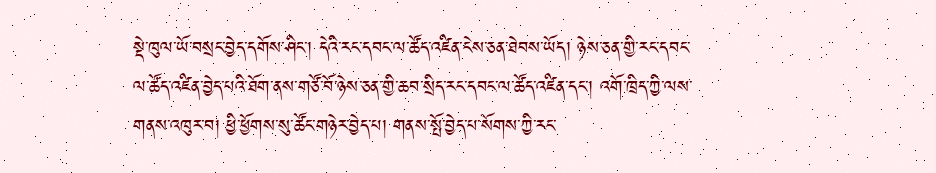སྡེ་ཁུལ་ཡོ་བསྲང་བྱེད་དགོས་ཤིང་། དེའི་རང་དབང་ལ་ཚོད་འཛིན་ངེས་ཅན་ཐེབས་ཡོད། ཉེས་ཅན་གྱི་རང་དབང་ལ་ཚོད་འཛིན་བྱེད་པའི་ཐོག་ནས་གཙོ་བོ་ཉེས་ཅན་གྱི་ཆབ་སྲིད་རང་དབང་ལ་ཚོད་འཛིན་དང་། འགོ་ཁྲིད་ཀྱི་ལས་གནས་འཁུར་བ། ཕྱི་ཕྱོགས་སུ་ཚོང་གཉེར་བྱེད་པ། གནས་སྤོ་བྱེད་པ་སོགས་ཀྱི་རང་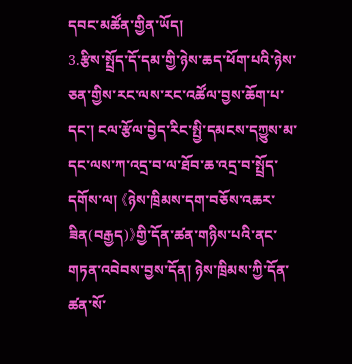དབང་མཚོན་གྱིན་ཡོད།
3.རྩིས་སྤྲོད་དོ་དམ་གྱི་ཉེས་ཆད་ཕོག་པའི་ཉེས་ཅན་གྱིས་རང་ལས་རང་འཚོལ་བྱས་ཆོག་པ་དང་། ངལ་རྩོལ་བྱེད་རིང་སྤྱི་དམངས་དཀྱུས་མ་དང་ལས་ཀ་འདྲ་བ་ལ་ཐོབ་ཆ་འདྲ་བ་སྤྲོད་དགོས་ལ། 《ཉེས་ཁྲིམས་དག་བཅོས་འཆར་ཟིན(བརྒྱད)》གྱི་དོན་ཚན་གཉིས་པའི་ནང་གཏན་འབེབས་བྱས་དོན། ཉེས་ཁྲིམས་ཀྱི་དོན་ཚན་སོ་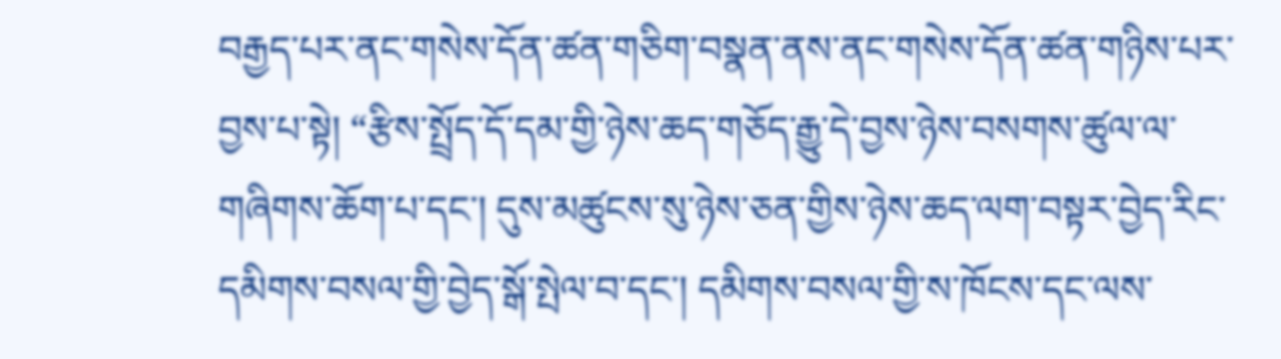བརྒྱད་པར་ནང་གསེས་དོན་ཚན་གཅིག་བསྣན་ནས་ནང་གསེས་དོན་ཚན་གཉིས་པར་བྱས་པ་སྟེ། “རྩིས་སྤྲོད་དོ་དམ་གྱི་ཉེས་ཆད་གཅོད་རྒྱུ་དེ་བྱས་ཉེས་བསགས་ཚུལ་ལ་གཞིགས་ཆོག་པ་དང་། དུས་མཚུངས་སུ་ཉེས་ཅན་གྱིས་ཉེས་ཆད་ལག་བསྟར་བྱེད་རིང་དམིགས་བསལ་གྱི་བྱེད་སྒོ་སྤེལ་བ་དང་། དམིགས་བསལ་གྱི་ས་ཁོངས་དང་ལས་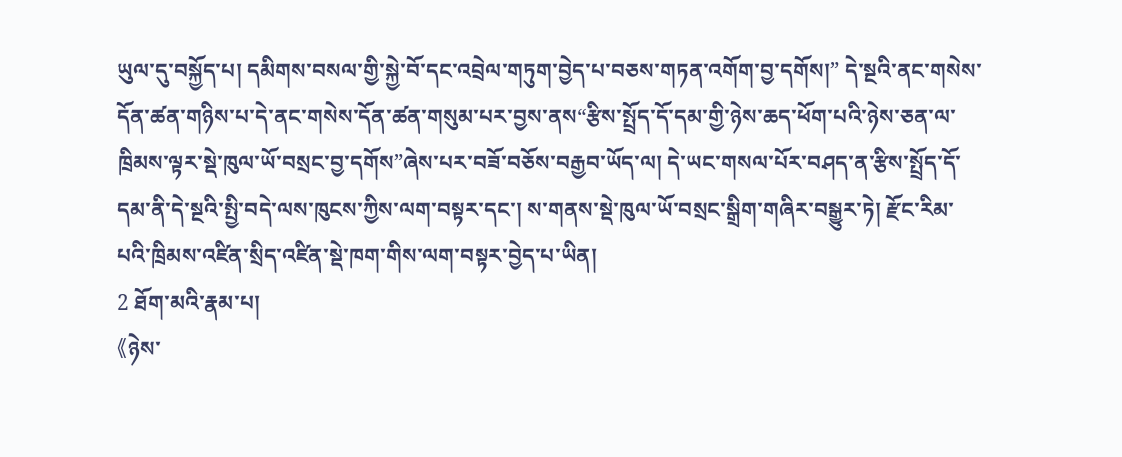ཡུལ་དུ་བསྐྱོད་པ། དམིགས་བསལ་གྱི་སྐྱེ་བོ་དང་འབྲེལ་གཏུག་བྱེད་པ་བཅས་གཏན་འགོག་བྱ་དགོས།” དེ་སྔའི་ནང་གསེས་དོན་ཚན་གཉིས་པ་དེ་ནང་གསེས་དོན་ཚན་གསུམ་པར་བྱས་ནས“རྩིས་སྤྲོད་དོ་དམ་གྱི་ཉེས་ཆད་ཕོག་པའི་ཉེས་ཅན་ལ་ཁྲིམས་ལྟར་སྡེ་ཁུལ་ཡོ་བསྲང་བྱ་དགོས”ཞེས་པར་བཟོ་བཅོས་བརྒྱབ་ཡོད་ལ། དེ་ཡང་གསལ་པོར་བཤད་ན་རྩིས་སྤྲོད་དོ་དམ་ནི་དེ་སྔའི་སྤྱི་བདེ་ལས་ཁུངས་ཀྱིས་ལག་བསྟར་དང་། ས་གནས་སྡེ་ཁུལ་ཡོ་བསྲང་སྒྲིག་གཞིར་བསྒྱུར་ཏེ། རྫོང་རིམ་པའི་ཁྲིམས་འཛིན་སྲིད་འཛིན་སྡེ་ཁག་གིས་ལག་བསྟར་བྱེད་པ་ཡིན།
2 ཐོག་མའི་རྣམ་པ།
《ཉེས་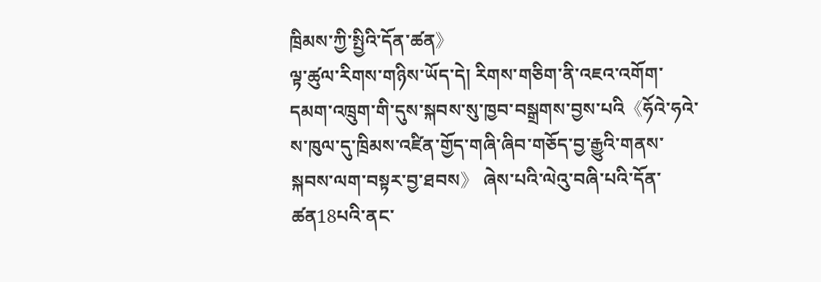ཁྲིམས་ཀྱི་སྤྱིའི་དོན་ཚན》
ལྟ་ཚུལ་རིགས་གཉིས་ཡོད་དེ། རིགས་གཅིག་ནི་འཇའ་འགོག་དམག་འཁྲུག་གི་དུས་སྐབས་སུ་ཁྱབ་བསྒྲགས་བྱས་པའི《ཧོའེ་ཧའེ་ས་ཁུལ་དུ་ཁྲིམས་འཛིན་གྱོད་གཞི་ཞིབ་གཅོད་བྱ་རྒྱུའི་གནས་སྐབས་ལག་བསྟར་བྱ་ཐབས》 ཞེས་པའི་ལེའུ་བཞི་པའི་དོན་ཚན18པའི་ནང་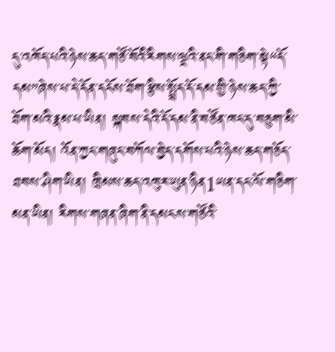དུ་འཁོད་པའི་ཉེས་ཆད་གཙོ་བོའི་རིགས་ལྔའི་ནང་གི་གཅིག་སྟེ“དོ་དམ”ཞེས་པ་དེ་དོན་དངོས་ཐོག་རྩིས་སྤྲོད་དོ་དམ་གྱི་ཉེས་ཆད་ཀྱི་ཐོག་མའི་རྣམ་པ་ཡིན། སྐབས་དེའི་དོ་དམ་ནི་བཙོན་ཁང་དུ་བཅུག་མི་ཆོག་མོད། འོན་ཀྱང་གཞུང་བཀོལ་བྱེད་དགོས་པའི་ཉེས་ཆད་གཅོད་ཐབས་ཤིག་ཡིན། ཁྲིམས་ཆད་འཁུར་ཡུན་ཉིན1ཡན་དང་ལོ་གཅིག་མན་ཡིན། རིགས་གཞན་ཞིག་ནི་དམངས་གཙོའི་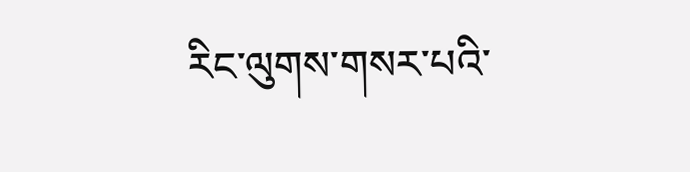རིང་ལུགས་གསར་པའི་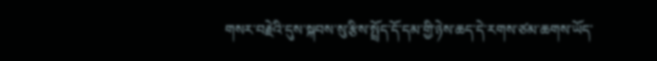གསར་བརྗེའི་དུས་སྐབས་སུ་རྩིས་སྤྲོད་དོ་དམ་གྱི་ཉེས་ཆད་དེ་རགས་ཙམ་ཆགས་ཡོད་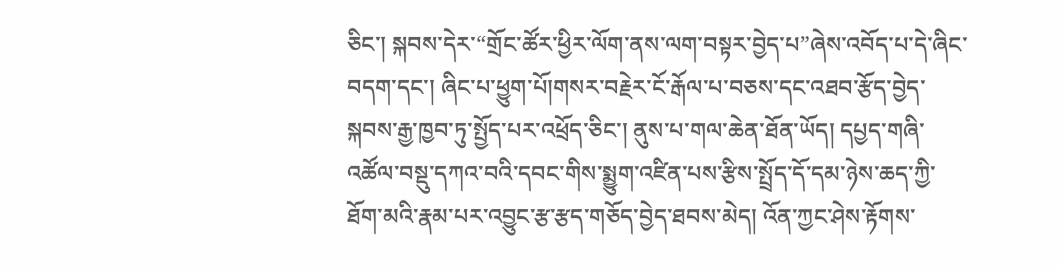ཅིང་། སྐབས་དེར་“གྲོང་ཚོར་ཕྱིར་ལོག་ནས་ལག་བསྟར་བྱེད་པ”ཞེས་འབོད་པ་དེ་ཞིང་བདག་དང་། ཞིང་པ་ཕྱུག་པོ།གསར་བརྗེར་ངོ་རྒོལ་པ་བཅས་དང་འཐབ་རྩོད་བྱེད་སྐབས་རྒྱ་ཁྱབ་ཏུ་སྤྱོད་པར་འཕྲོད་ཅིང་། ནུས་པ་གལ་ཆེན་ཐོན་ཡོད། དཔྱད་གཞི་འཚོལ་བསྡུ་དཀའ་བའི་དབང་གིས་སྨྱུག་འཛིན་པས་རྩིས་སྤྲོད་དོ་དམ་ཉེས་ཆད་ཀྱི་ཐོག་མའི་རྣམ་པར་འབྱུང་རྩ་རྩད་གཅོད་བྱེད་ཐབས་མེད། འོན་ཀྱང་ཤེས་རྟོགས་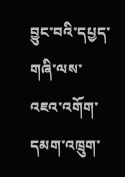བྱུང་བའི་དཔྱད་གཞི་ལས་འཇའ་འགོག་དམག་འཁྲུག་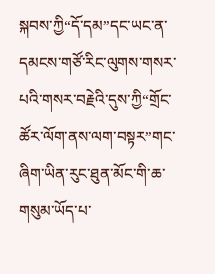སྐབས་ཀྱི“དོ་དམ”དང་ཡང་ན་དམངས་གཙོ་རིང་ལུགས་གསར་པའི་གསར་བརྗེའི་དུས་ཀྱི“གྲོང་ཚོར་ལོག་ནས་ལག་བསྟར”གང་ཞིག་ཡིན་རུང་ཐུན་མོང་གི་ཆ་གསུམ་ཡོད་པ་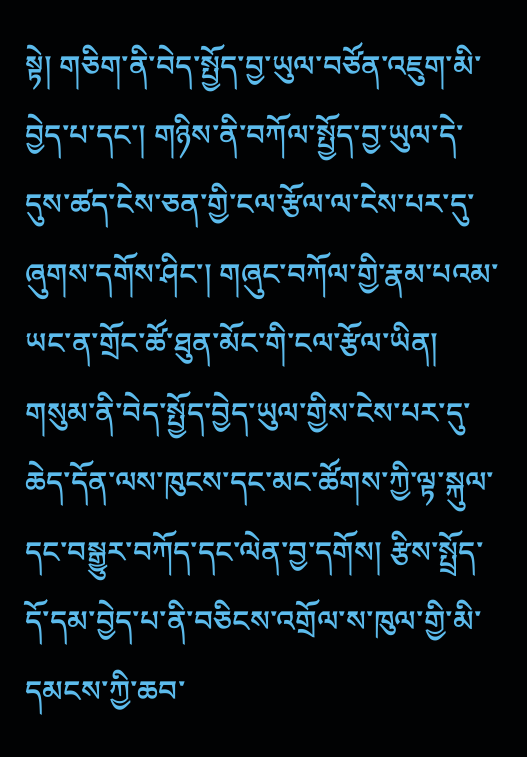སྟེ། གཅིག་ནི་བེད་སྤྱོད་བྱ་ཡུལ་བཙོན་འཇུག་མི་བྱེད་པ་དང་། གཉིས་ནི་བཀོལ་སྤྱོད་བྱ་ཡུལ་དེ་དུས་ཚད་ངེས་ཅན་གྱི་ངལ་རྩོལ་ལ་ངེས་པར་དུ་ཞུགས་དགོས་ཤིང་། གཞུང་བཀོལ་གྱི་རྣམ་པའམ་ཡང་ན་གྲོང་ཚོ་ཐུན་མོང་གི་ངལ་རྩོལ་ཡིན། གསུམ་ནི་བེད་སྤྱོད་བྱེད་ཡུལ་གྱིས་ངེས་པར་དུ་ཆེད་དོན་ལས་ཁུངས་དང་མང་ཚོགས་ཀྱི་ལྟ་སྐུལ་དང་བསྒྱུར་བཀོད་དང་ལེན་བྱ་དགོས། རྩིས་སྤྲོད་དོ་དམ་བྱེད་པ་ནི་བཅིངས་འགྲོལ་ས་ཁུལ་གྱི་མི་དམངས་ཀྱི་ཆབ་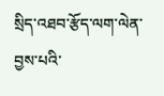སྲིད་འཐབ་རྩོད་ལག་ལེན་བྱས་པའི་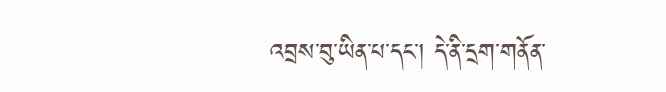འབྲས་བུ་ཡིན་པ་དང་། དེ་ནི་དྲག་གནོན་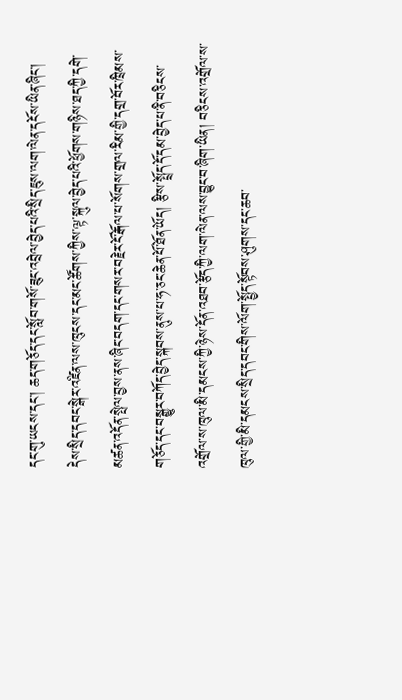དང་གུ་ཡངས་དང་། ཆད་གཅོད་དང་སློབ་གསོ་ཟུང་འབྲེལ་བྱེད་པའི་སྲིད་ཇུས་ལག་ལེན་དངོས་ཡིན་ཞིང་། དེས་སྲིད་དབང་སྒེར་འཛིན་ལས་ཁུངས་དང་མང་ཚོགས་ཀྱིས་ལྟ་སྐུལ་བྱེད་པའི་ཕྱོགས་གཉིས་ཐད་ཀྱི་དགེ་མཚན་འདོན་སྤེལ་བྱས་ནས་ཞིང་བདག་དང་གསར་བརྗེར་ངོ་རྒོལ་པ་སོགས་གྲལ་རིམ་གྱི་དགྲ་བོར་ཁྲིམས་གཅོད་དང་བསྒྱུར་བཀོད་བྱེད་སྐབས་ནུས་པ་ཧ་ཅང་ཆེན་པོ་ཐོན་ཡོད། རྩིས་སྤྲོད་དོ་དམ་བྱེད་པ་ནི་བཅིངས་འགྲོལ་ས་ཁུལ་མི་དམངས་ཀྱི་ཉེས་དོན་འཐབ་རྩོད་ཀྱི་ལག་ལེན་ལས་བྱུང་བ་ཞིག་ཡིན། བཅིངས་འགྲོལ་ས་ཁུལ་གྱི་མི་དམངས་སྲིད་དབང་གིས་ལོག་སྤྱོད་སྟོབས་ཤུགས་དང་ཆབ་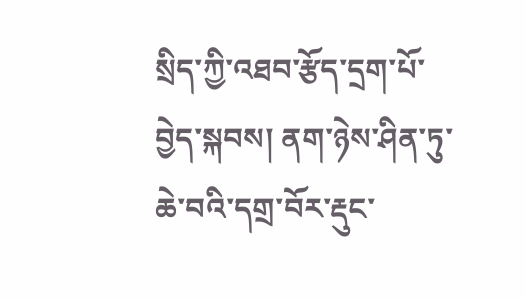སྲིད་ཀྱི་འཐབ་རྩོད་དྲག་པོ་བྱེད་སྐབས། ནག་ཉེས་ཤིན་ཏུ་ཆེ་བའི་དགྲ་བོར་རྡུང་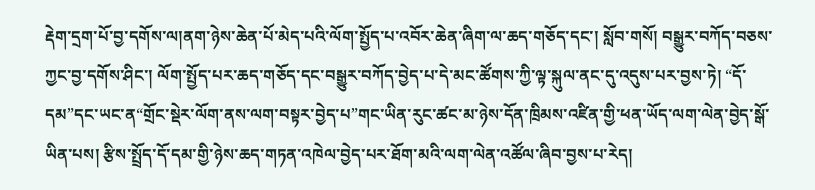རྡེག་དྲག་པོ་བྱ་དགོས་ལ།ནག་ཉེས་ཆེན་པོ་མེད་པའི་ལོག་སྤྱོད་པ་འབོར་ཆེན་ཞིག་ལ་ཆད་གཅོད་དང་། སློབ་གསོ། བསྒྱུར་བཀོད་བཅས་ཀྱང་བྱ་དགོས་ཤིང་། ལོག་སྤྱོད་པར་ཆད་གཅོད་དང་བསྒྱུར་བཀོད་བྱེད་པ་དེ་མང་ཚོགས་ཀྱི་ལྟ་སྐུལ་ནང་དུ་འདུས་པར་བྱས་ཏེ། “དོ་དམ”དང་ཡང་ན“གྲོང་སྡེར་ལོག་ནས་ལག་བསྟར་བྱེད་པ”གང་ཡིན་རུང་ཚང་མ་ཉེས་དོན་ཁྲིམས་འཛིན་གྱི་ཕན་ཡོད་ལག་ལེན་བྱེད་སྒོ་ཡིན་པས། རྩིས་སྤྲོད་དོ་དམ་གྱི་ཉེས་ཆད་གཏན་འཁེལ་བྱེད་པར་ཐོག་མའི་ལག་ལེན་འཚོལ་ཞིབ་བྱས་པ་རེད།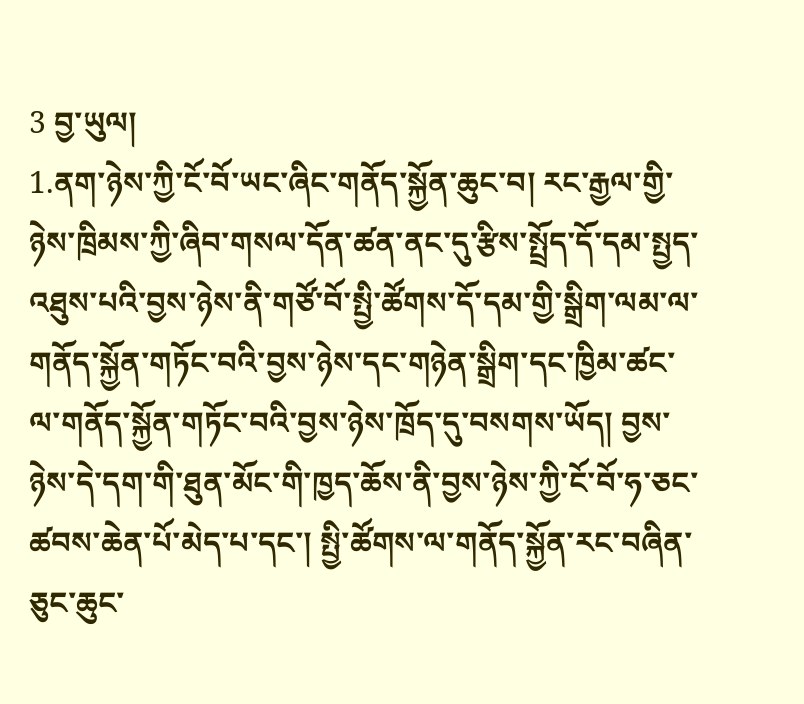3 བྱ་ཡུལ།
1.ནག་ཉེས་ཀྱི་ངོ་བོ་ཡང་ཞིང་གནོད་སྐྱོན་ཆུང་བ། རང་རྒྱལ་གྱི་ཉེས་ཁྲིམས་ཀྱི་ཞིབ་གསལ་དོན་ཚན་ནང་དུ་རྩིས་སྤྲོད་དོ་དམ་སྤྱད་འཐུས་པའི་བྱས་ཉེས་ནི་གཙོ་བོ་སྤྱི་ཚོགས་དོ་དམ་གྱི་སྒྲིག་ལམ་ལ་གནོད་སྐྱོན་གཏོང་བའི་བྱས་ཉེས་དང་གཉེན་སྒྲིག་དང་ཁྱིམ་ཚང་ལ་གནོད་སྐྱོན་གཏོང་བའི་བྱས་ཉེས་ཁྲོད་དུ་བསགས་ཡོད། བྱས་ཉེས་དེ་དག་གི་ཐུན་མོང་གི་ཁྱད་ཆོས་ནི་བྱས་ཉེས་ཀྱི་ངོ་བོ་ཧ་ཅང་ཚབས་ཆེན་པོ་མེད་པ་དང་། སྤྱི་ཚོགས་ལ་གནོད་སྐྱོན་རང་བཞིན་ཅུང་ཆུང་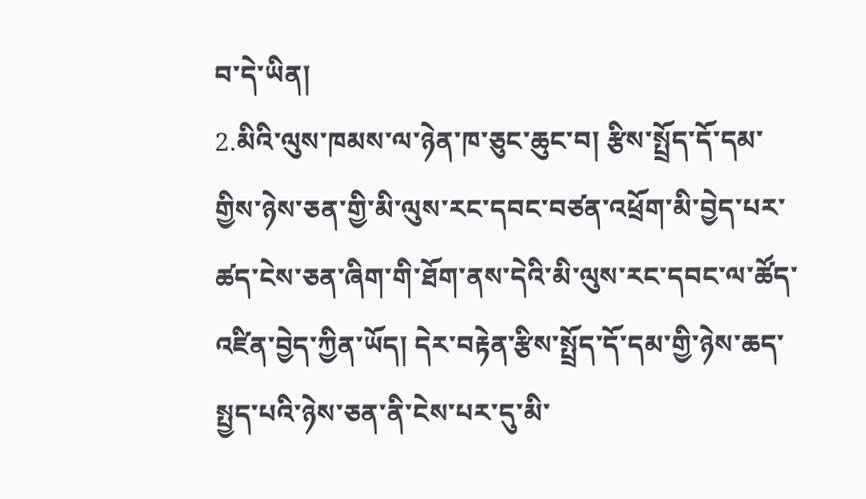བ་དེ་ཡིན།
2.མིའི་ལུས་ཁམས་ལ་ཉེན་ཁ་ཅུང་ཆུང་བ། རྩིས་སྤྲོད་དོ་དམ་གྱིས་ཉེས་ཅན་གྱི་མི་ལུས་རང་དབང་བཙན་འཕྲོག་མི་བྱེད་པར་ཚད་ངེས་ཅན་ཞིག་གི་ཐོག་ནས་དེའི་མི་ལུས་རང་དབང་ལ་ཚོད་འཛིན་བྱེད་ཀྱིན་ཡོད། དེར་བརྟེན་རྩིས་སྤྲོད་དོ་དམ་གྱི་ཉེས་ཆད་སྤྱད་པའི་ཉེས་ཅན་ནི་ངེས་པར་དུ་མི་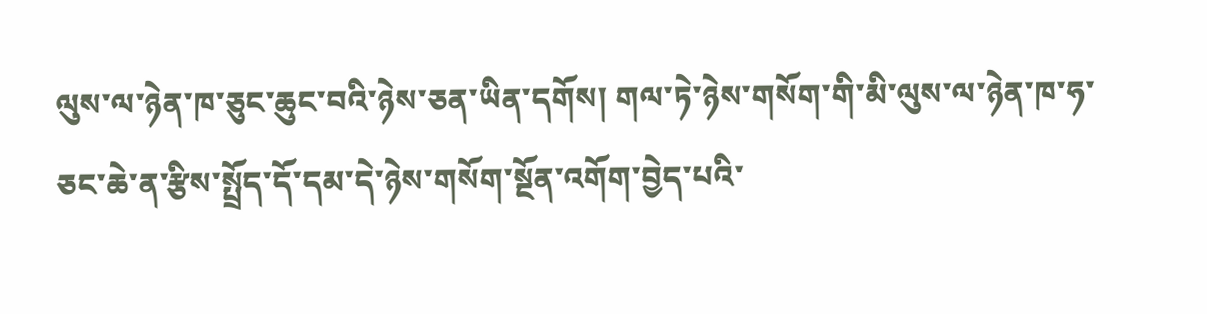ལུས་ལ་ཉེན་ཁ་ཅུང་ཆུང་བའི་ཉེས་ཅན་ཡིན་དགོས། གལ་ཏེ་ཉེས་གསོག་གི་མི་ལུས་ལ་ཉེན་ཁ་ཧ་ཅང་ཆེ་ན་རྩིས་སྤྲོད་དོ་དམ་དེ་ཉེས་གསོག་སྔོན་འགོག་བྱེད་པའི་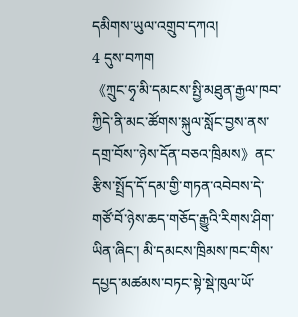དམིགས་ཡུལ་འགྲུབ་དཀའ།
4 དུས་བཀག
《ཀྲུང་ཧྭ་མི་དམངས་སྤྱི་མཐུན་རྒྱལ་ཁབ་ཀྱིདེ་ནི་མང་ཚོགས་སྐུལ་སློང་བྱས་ནས་དགྲ་བོས་་ཉེས་དོན་བཅའ་ཁྲིམས》ནང་རྩིས་སྤྲོད་དོ་དམ་གྱི་གཏན་འབེབས་དེ་གཙོ་བོ་ཉེས་ཆད་གཅོད་རྒྱུའི་རིགས་ཤིག་ཡིན་ཞིང་། མི་དམངས་ཁྲིམས་ཁང་གིས་དཔྱད་མཚམས་བཏང་སྟེ་སྡེ་ཁུལ་ཡོ་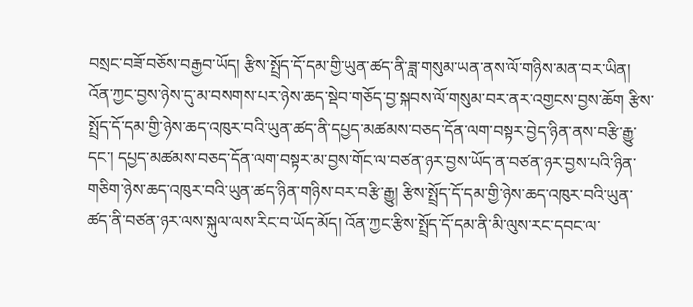བསྲང་བཟོ་བཅོས་བརྒྱབ་ཡོད། རྩིས་སྤྲོད་དོ་དམ་གྱི་ཡུན་ཚད་ནི་ཟླ་གསུམ་ཡན་ནས་ལོ་གཉིས་མན་བར་ཡིན། འོན་ཀྱང་བྱས་ཉེས་དུ་མ་བསགས་པར་ཉེས་ཆད་སྡེབ་གཅོད་བྱ་སྐབས་ལོ་གསུམ་བར་ནར་འགྱངས་བྱས་ཆོག རྩིས་སྤྲོད་དོ་དམ་གྱི་ཉེས་ཆད་འཁུར་བའི་ཡུན་ཚད་ནི་དཔྱད་མཚམས་བཅད་དོན་ལག་བསྟར་བྱེད་ཉིན་ནས་བརྩི་རྒྱུ་དང་། དཔྱད་མཚམས་བཅད་དོན་ལག་བསྟར་མ་བྱས་གོང་ལ་བཙན་ཉར་བྱས་ཡོད་ན་བཙན་ཉར་བྱས་པའི་ཉིན་གཅིག་ཉེས་ཆད་འཁུར་བའི་ཡུན་ཚད་ཉིན་གཉིས་བར་བརྩི་རྒྱུ། རྩིས་སྤྲོད་དོ་དམ་གྱི་ཉེས་ཆད་འཁུར་བའི་ཡུན་ཚད་ནི་བཙན་ཉར་ལས་སྐུལ་ལས་རིང་བ་ཡོད་མོད། འོན་ཀྱང་རྩིས་སྤྲོད་དོ་དམ་ནི་མི་ལུས་རང་དབང་ལ་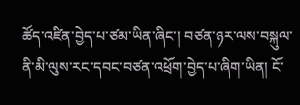ཚོད་འཛིན་བྱེད་པ་ཙམ་ཡིན་ཞིང་། བཙན་ཉར་ལས་བསྐུལ་ནི་མི་ལུས་རང་དབང་བཙན་འཕྲོག་བྱེད་པ་ཞིག་ཡིན། ངོ་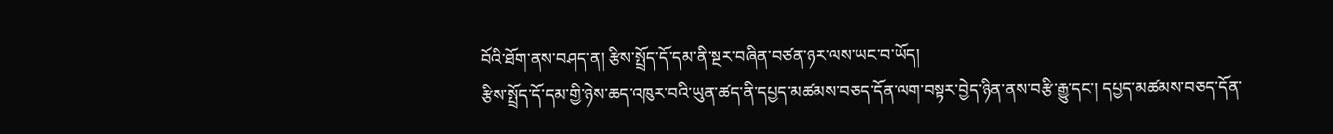བོའི་ཐོག་ནས་བཤད་ན། རྩིས་སྤྲོད་དོ་དམ་ནི་སྔར་བཞིན་བཙན་ཉར་ལས་ཡང་བ་ཡོད།
རྩིས་སྤྲོད་དོ་དམ་གྱི་ཉེས་ཆད་འཁུར་བའི་ཡུན་ཚད་ནི་དཔྱད་མཚམས་བཅད་དོན་ལག་བསྟར་བྱེད་ཉིན་ནས་བརྩི་རྒྱུ་དང་། དཔྱད་མཚམས་བཅད་དོན་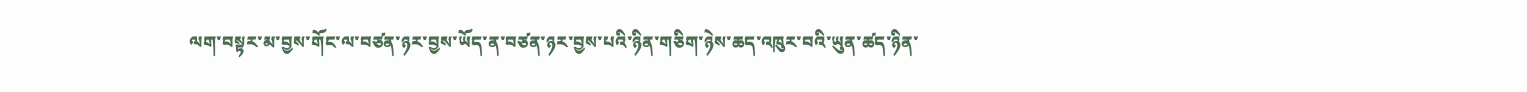ལག་བསྟར་མ་བྱས་གོང་ལ་བཙན་ཉར་བྱས་ཡོད་ན་བཙན་ཉར་བྱས་པའི་ཉིན་གཅིག་ཉེས་ཆད་འཁུར་བའི་ཡུན་ཚད་ཉིན་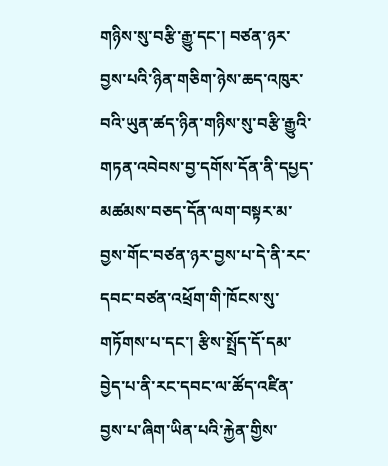གཉིས་སུ་བརྩི་རྒྱུ་དང་། བཙན་ཉར་བྱས་པའི་ཉིན་གཅིག་ཉེས་ཆད་འཁུར་བའི་ཡུན་ཚད་ཉིན་གཉིས་སུ་བརྩི་རྒྱུའི་གཏན་འབེབས་བྱ་དགོས་དོན་ནི་དཔྱད་མཚམས་བཅད་དོན་ལག་བསྟར་མ་བྱས་གོང་བཙན་ཉར་བྱས་པ་དེ་ནི་རང་དབང་བཙན་འཕྲོག་གི་ཁོངས་སུ་གཏོགས་པ་དང་། རྩིས་སྤྲོད་དོ་དམ་བྱེད་པ་ནི་རང་དབང་ལ་ཚོད་འཛིན་བྱས་པ་ཞིག་ཡིན་པའི་རྐྱེན་གྱིས་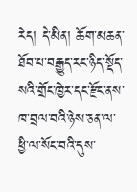རེད། དེ་མིན། ཆོག་མཆན་ཐོབ་པ་བརྒྱུད་རང་ཉིད་སྡོད་སའི་གྲོང་ཁྱེར་དང་རྫོང་ནས་ཁ་བྲལ་བའི་ཉེས་ཅན་ལ་ཕྱི་ལ་སོང་བའི་དུས་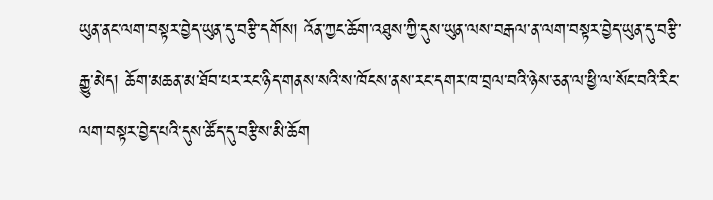ཡུན་ནང་ལག་བསྟར་བྱེད་ཡུན་དུ་བརྩི་དགོས། འོན་ཀྱང་ཆོག་འཐུས་ཀྱི་དུས་ཡུན་ལས་བརྒལ་ན་ལག་བསྟར་བྱེད་ཡུན་དུ་བརྩི་རྒྱུ་མེད། ཆོག་མཆན་མ་ཐོབ་པར་རང་ཉིད་གནས་སའི་ས་ཁོངས་ནས་རང་དགར་ཁ་བྲལ་བའི་ཉེས་ཅན་ལ་ཕྱི་ལ་སོང་བའི་རིང་ལག་བསྟར་བྱེད་པའི་དུས་ཚོད་དུ་བརྩིས་མི་ཆོག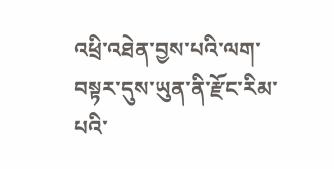འཕྲི་འཐེན་བྱས་པའི་ལག་བསྟར་དུས་ཡུན་ནི་རྫོང་རིམ་པའི་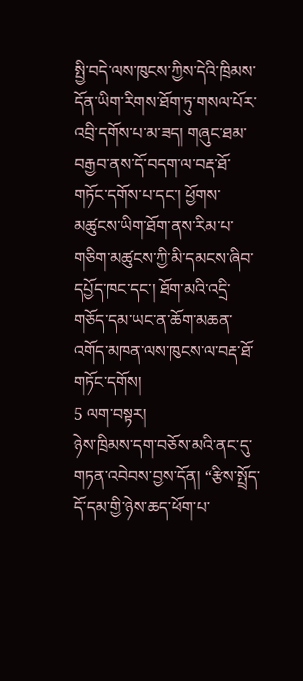སྤྱི་བདེ་ལས་ཁུངས་ཀྱིས་དེའི་ཁྲིམས་དོན་ཡིག་རིགས་ཐོག་ཏུ་གསལ་པོར་འབྲི་དགོས་པ་མ་ཟད། གཞུང་ཐམ་བརྒྱབ་ནས་དོ་བདག་ལ་བརྡ་ཐོ་གཏོང་དགོས་པ་དང་། ཕྱོགས་མཚུངས་ཡིག་ཐོག་ནས་རིམ་པ་གཅིག་མཚུངས་ཀྱི་མི་དམངས་ཞིབ་དཔྱོད་ཁང་དང་། ཐོག་མའི་འདྲི་གཅོད་དམ་ཡང་ན་ཆོག་མཆན་འགོད་མཁན་ལས་ཁུངས་ལ་བརྡ་ཐོ་གཏོང་དགོས།
5 ལག་བསྟར།
ཉེས་ཁྲིམས་དག་བཅོས་མའི་ནང་དུ་གཏན་འབེབས་བྱས་དོན། “རྩིས་སྤྲོད་དོ་དམ་གྱི་ཉེས་ཆད་ཕོག་པ་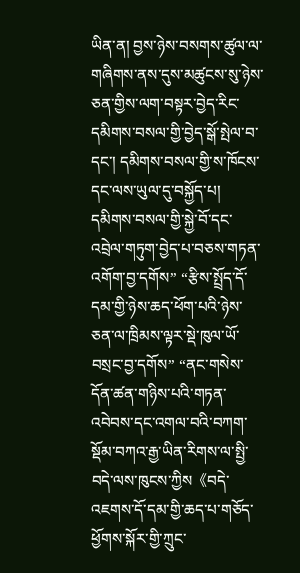ཡིན་ན། བྱས་ཉེས་བསགས་ཚུལ་ལ་གཞིགས་ནས་དུས་མཚུངས་སུ་ཉེས་ཅན་གྱིས་ལག་བསྟར་བྱེད་རིང་དམིགས་བསལ་གྱི་བྱེད་སྒོ་སྤེལ་བ་དང་། དམིགས་བསལ་གྱི་ས་ཁོངས་དང་ལས་ཡུལ་དུ་བསྐྱོད་པ། དམིགས་བསལ་གྱི་སྐྱེ་བོ་དང་འབྲེལ་གཏུག་བྱེད་པ་བཅས་གཏན་འགོག་བྱ་དགོས” “རྩིས་སྤྲོད་དོ་དམ་གྱི་ཉེས་ཆད་ཕོག་པའི་ཉེས་ཅན་ལ་ཁྲིམས་ལྟར་སྡེ་ཁུལ་ཡོ་བསྲང་བྱ་དགོས” “ནང་གསེས་དོན་ཚན་གཉིས་པའི་གཏན་འབེབས་དང་འགལ་བའི་བཀག་སྡོམ་བཀའ་རྒྱ་ཡིན་རིགས་ལ་སྤྱི་བདེ་ལས་ཁུངས་ཀྱིས《བདེ་འཇགས་དོ་དམ་གྱི་ཆད་པ་གཅོད་ཕྱོགས་སྐོར་གྱི་ཀྲུང་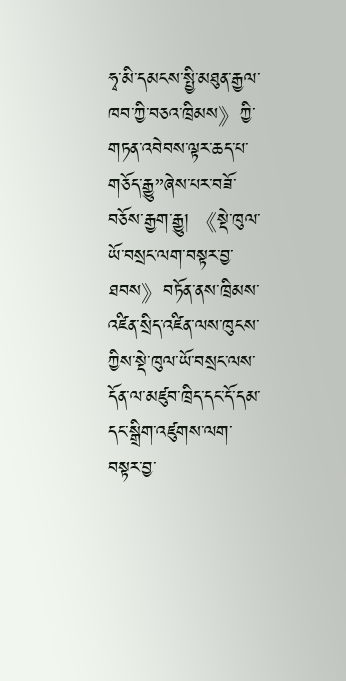ཧྭ་མི་དམངས་སྤྱི་མཐུན་རྒྱལ་ཁབ་ཀྱི་བཅའ་ཁྲིམས》ཀྱི་གཏན་འབེབས་ལྟར་ཆད་པ་གཅོད་རྒྱུ”ཞེས་པར་བཟོ་བཅོས་རྒྱག་རྒྱུ། 《སྡེ་ཁུལ་ཡོ་བསྲང་ལག་བསྟར་བྱ་ཐབས》བཏོན་ནས་ཁྲིམས་འཛིན་སྲིད་འཛིན་ལས་ཁུངས་ཀྱིས་སྡེ་ཁུལ་ཡོ་བསྲང་ལས་དོན་ལ་མཛུབ་ཁྲིད་དང་དོ་དམ་དང་སྒྲིག་འཛུགས་ལག་བསྟར་བྱ་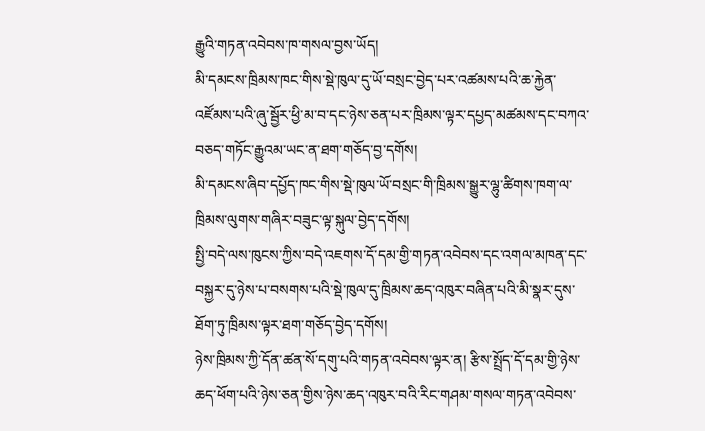རྒྱུའི་གཏན་འབེབས་ཁ་གསལ་བྱས་ཡོད།
མི་དམངས་ཁྲིམས་ཁང་གིས་སྡེ་ཁུལ་དུ་ཡོ་བསྲང་བྱེད་པར་འཚམས་པའི་ཆ་རྐྱེན་འཛོམས་པའི་ཞུ་སྦྱོར་ཕྱི་མ་བ་དང་ཉེས་ཅན་པར་ཁྲིམས་ལྟར་དཔྱད་མཚམས་དང་བཀའ་བཅད་གཏོང་རྒྱུའམ་ཡང་ན་ཐག་གཅོད་བྱ་དགོས།
མི་དམངས་ཞིབ་དཔྱོད་ཁང་གིས་སྡེ་ཁུལ་ཡོ་བསྲང་གི་ཁྲིམས་སྒྱུར་ལྷུ་ཚིགས་ཁག་ལ་ཁྲིམས་ལུགས་གཞིར་བཟུང་ལྟ་སྐུལ་བྱེད་དགོས།
སྤྱི་བདེ་ལས་ཁུངས་ཀྱིས་བདེ་འཇགས་དོ་དམ་གྱི་གཏན་འབེབས་དང་འགལ་མཁན་དང་བསྐྱར་དུ་ཉེས་པ་བསགས་པའི་སྡེ་ཁུལ་དུ་ཁྲིམས་ཆད་འཁུར་བཞིན་པའི་མི་སྣར་དུས་ཐོག་ཏུ་ཁྲིམས་ལྟར་ཐག་གཅོད་བྱེད་དགོས།
ཉེས་ཁྲིམས་ཀྱི་དོན་ཚན་སོ་དགུ་པའི་གཏན་འབེབས་ལྟར་ན། རྩིས་སྤྲོད་དོ་དམ་གྱི་ཉེས་ཆད་ཕོག་པའི་ཉེས་ཅན་གྱིས་ཉེས་ཆད་འཁུར་བའི་རིང་གཤམ་གསལ་གཏན་འབེབས་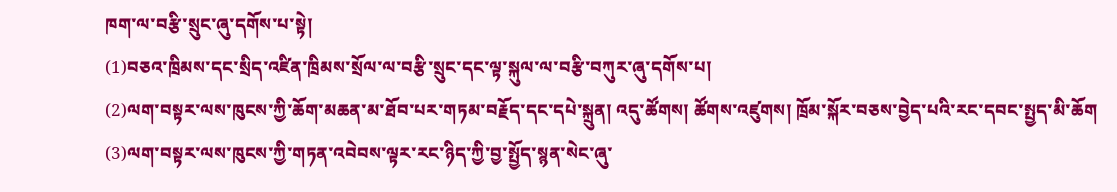ཁག་ལ་བརྩི་སྲུང་ཞུ་དགོས་པ་སྟེ།
(1)བཅའ་ཁྲིམས་དང་སྲིད་འཛིན་ཁྲིམས་སྲོལ་ལ་བརྩི་སྲུང་དང་ལྟ་སྐུལ་ལ་བརྩི་བཀུར་ཞུ་དགོས་པ།
(2)ལག་བསྟར་ལས་ཁུངས་ཀྱི་ཆོག་མཆན་མ་ཐོབ་པར་གཏམ་བརྗོད་དང་དཔེ་སྐྲུན། འདུ་ཚོགས། ཚོགས་འཛུགས། ཁྲོམ་སྐོར་བཅས་བྱེད་པའི་རང་དབང་སྤྱད་མི་ཆོག
(3)ལག་བསྟར་ལས་ཁུངས་ཀྱི་གཏན་འབེབས་ལྟར་རང་ཉིད་ཀྱི་བྱ་སྤྱོད་སྙན་སེང་ཞུ་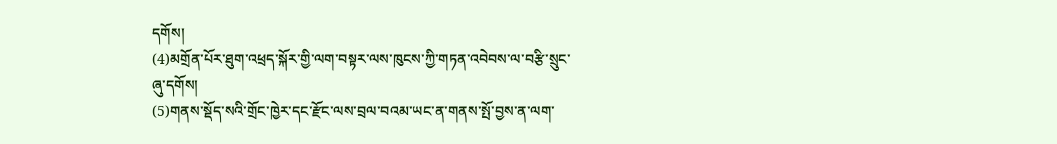དགོས།
(4)མགྲོན་པོར་ཐུག་འཕྲད་སྐོར་གྱི་ལག་བསྟར་ལས་ཁུངས་ཀྱི་གཏན་འབེབས་ལ་བརྩི་སྲུང་ཞུ་དགོས།
(5)གནས་སྡོད་སའི་གྲོང་ཁྱེར་དང་རྫོང་ལས་བྲལ་བའམ་ཡང་ན་གནས་སྤོ་བྱས་ན་ལག་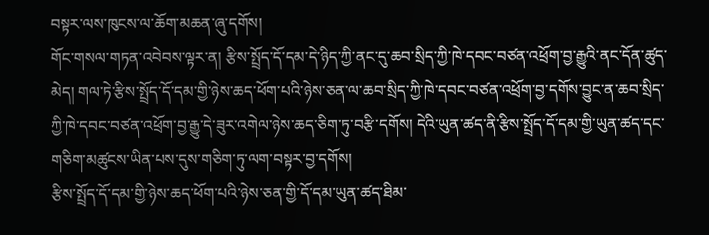བསྟར་ལས་ཁུངས་ལ་ཆོག་མཆན་ཞུ་དགོས།
གོང་གསལ་གཏན་འབེབས་ལྟར་ན། རྩིས་སྤྲོད་དོ་དམ་དེ་ཉིད་ཀྱི་ནང་དུ་ཆབ་སྲིད་ཀྱི་ཁེ་དབང་བཙན་འཕྲོག་བྱ་རྒྱུའི་ནང་དོན་ཚུད་མེད། གལ་ཏེ་རྩིས་སྤྲོད་དོ་དམ་གྱི་ཉེས་ཆད་ཕོག་པའི་ཉེས་ཅན་ལ་ཆབ་སྲིད་ཀྱི་ཁེ་དབང་བཙན་འཕྲོག་བྱ་དགོས་བྱུང་ན་ཆབ་སྲིད་ཀྱི་ཁེ་དབང་བཙན་འཕྲོག་བྱ་རྒྱུ་དེ་ཟུར་འགེལ་ཉེས་ཆད་ཅིག་ཏུ་བརྩི་དགོས། དེའི་ཡུན་ཚད་ནི་རྩིས་སྤྲོད་དོ་དམ་གྱི་ཡུན་ཚད་དང་གཅིག་མཚུངས་ཡིན་པས་དུས་གཅིག་ཏུ་ལག་བསྟར་བྱ་དགོས།
རྩིས་སྤྲོད་དོ་དམ་གྱི་ཉེས་ཆད་ཕོག་པའི་ཉེས་ཅན་གྱི་དོ་དམ་ཡུན་ཚད་ཐིམ་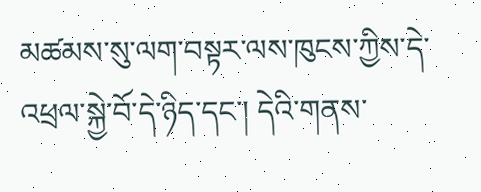མཚམས་སུ་ལག་བསྟར་ལས་ཁུངས་ཀྱིས་དེ་འཕྲལ་སྐྱེ་བོ་དེ་ཉིད་དང་། དེའི་གནས་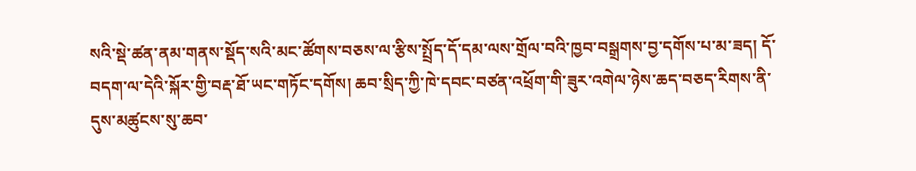སའི་སྡེ་ཚན་ནམ་གནས་སྡོད་སའི་མང་ཚོགས་བཅས་ལ་རྩིས་སྤྲོད་དོ་དམ་ལས་གྲོལ་བའི་ཁྱབ་བསྒྲགས་བྱ་དགོས་པ་མ་ཟད། དོ་བདག་ལ་དེའི་སྐོར་གྱི་བརྡ་ཐོ་ཡང་གཏོང་དགོས། ཆབ་སྲིད་ཀྱི་ཁེ་དབང་བཙན་འཕྲོག་གི་ཟུར་འགེལ་ཉེས་ཆད་བཅད་རིགས་ནི་དུས་མཚུངས་སུ་ཆབ་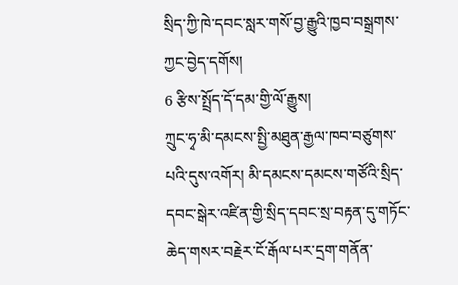སྲིད་ཀྱི་ཁེ་དབང་སླར་གསོ་བྱ་རྒྱུའི་ཁྱབ་བསྒྲགས་ཀྱང་བྱེད་དགོས།
6 རྩིས་སྤྲོད་དོ་དམ་གྱི་ལོ་རྒྱུས།
ཀྲུང་ཧྭ་མི་དམངས་སྤྱི་མཐུན་རྒྱལ་ཁབ་བཙུགས་པའི་དུས་འགོར། མི་དམངས་དམངས་གཙོའི་སྲིད་དབང་སྒེར་འཛིན་གྱི་སྲིད་དབང་སྲ་བརྟན་དུ་གཏོང་ཆེད་གསར་བརྗེར་ངོ་རྒོལ་པར་དྲག་གནོན་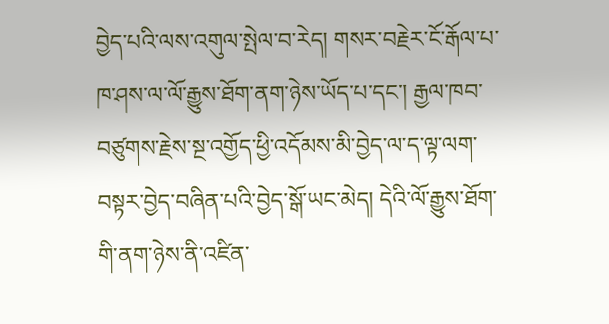བྱེད་པའི་ལས་འགུལ་སྤེལ་བ་རེད། གསར་བརྗེར་ངོ་རྒོལ་པ་ཁ་ཤས་ལ་ལོ་རྒྱུས་ཐོག་ནག་ཉེས་ཡོད་པ་དང་། རྒྱལ་ཁབ་བཙུགས་རྗེས་སྔ་འགྱོད་ཕྱི་འདོམས་མི་བྱེད་ལ་ད་ལྟ་ལག་བསྟར་བྱེད་བཞིན་པའི་བྱེད་སྒོ་ཡང་མེད། དེའི་ལོ་རྒྱུས་ཐོག་གི་ནག་ཉེས་ནི་འཛིན་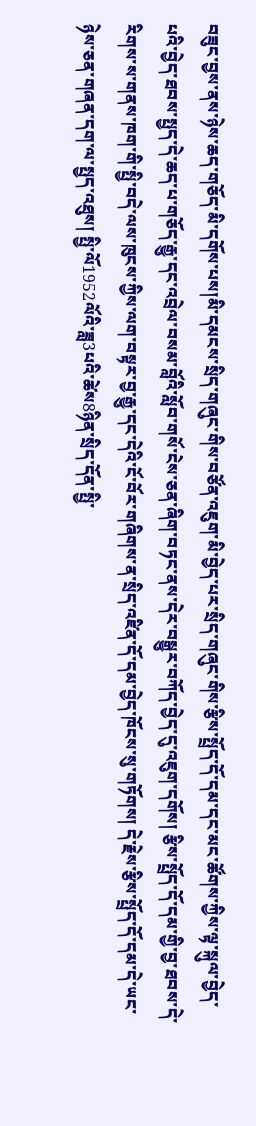བཟུང་བྱས་ནས་ཉེས་ཆད་གཅོད་མི་དགོས་པས།མི་དམངས་སྲིད་གཞུང་གིས་བཙོན་འཇུག་མི་བྱེད་པར་སྲིད་གཞུང་གིས་རྩིས་སྤྲོད་དོ་དམ་དང་མང་ཚོགས་ཀྱིས་ལྟ་སྐུལ་བྱེད་པའི་བྱེད་ཐབས་སྤྱད་དེ་ཆད་པ་གཅོད་རྒྱུ་དང་འབྲེལ་བསམ་བློའི་སློབ་གསོ་ངེས་ཅན་ཞིག་བཏང་ནས་དེར་བསྒྱུར་བཀོད་བྱེད་དུ་འཇུག་དགོས། རྩིས་སྤྲོད་དོ་དམ་གྱི་བྱ་ཐབས་དེ་རིགས་ས་གནས་ཁག་གི་སྤྱི་བདེ་ལས་ཁུངས་ཀྱིས་ལག་བསྟར་བྱ་རྒྱུ་དང་དེའི་ངོ་བོར་གཞིགས་ན་སྲིད་འཛིན་དོ་དམ་བྱེད་ཁོངས་སུ་གཏོགས། དེ་རྗེས་རྩིས་སྤྲོད་དོ་དམ་དེ་ཡང་ཉེས་ཅན་གཞན་དག་ལ་སྤྱད་འཐུས། སྤྱི་ལོ1952ལོའི་ཟླ3པའི་ཚེས8ཉིན་སྲིད་དོན་སྤྱི་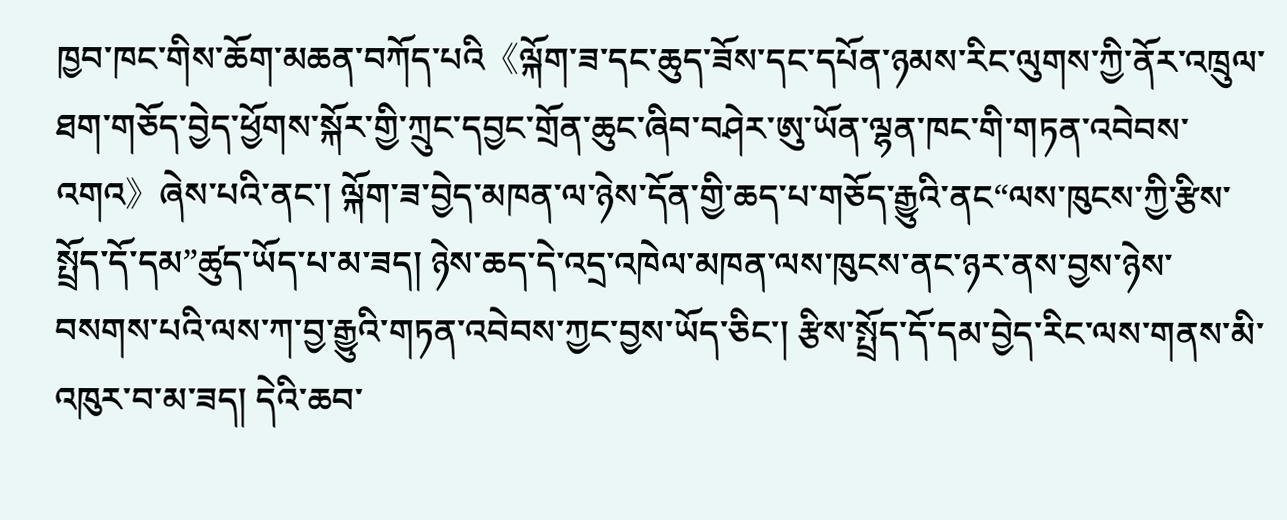ཁྱབ་ཁང་གིས་ཆོག་མཆན་བཀོད་པའི《ལྐོག་ཟ་དང་ཆུད་ཟོས་དང་དཔོན་ཉམས་རིང་ལུགས་ཀྱི་ནོར་འཁྲུལ་ཐག་གཅོད་བྱེད་ཕྱོགས་སྐོར་གྱི་ཀྲུང་དབྱང་གྲོན་ཆུང་ཞིབ་བཤེར་ཨུ་ཡོན་ལྷན་ཁང་གི་གཏན་འབེབས་འགའ》ཞེས་པའི་ནང་། ལྐོག་ཟ་བྱེད་མཁན་ལ་ཉེས་དོན་གྱི་ཆད་པ་གཅོད་རྒྱུའི་ནང“ལས་ཁུངས་ཀྱི་རྩིས་སྤྲོད་དོ་དམ”ཚུད་ཡོད་པ་མ་ཟད། ཉེས་ཆད་དེ་འདྲ་འཁེལ་མཁན་ལས་ཁུངས་ནང་ཉར་ནས་བྱས་ཉེས་བསགས་པའི་ལས་ཀ་བྱ་རྒྱུའི་གཏན་འབེབས་ཀྱང་བྱས་ཡོད་ཅིང་། རྩིས་སྤྲོད་དོ་དམ་བྱེད་རིང་ལས་གནས་མི་འཁུར་བ་མ་ཟད། དེའི་ཆབ་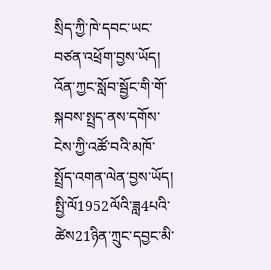སྲིད་ཀྱི་ཁེ་དབང་ཡང་བཙན་འཕྲོག་བྱས་ཡོད། འོན་ཀྱང་སློབ་སྦྱོང་གི་གོ་སྐབས་སྤྲད་ནས་དགོས་ངེས་ཀྱི་འཚོ་བའི་མཁོ་སྤྲོད་འགན་ལེན་བྱས་ཡོད། སྤྱི་ལོ1952ལོའི་ཟླ4པའི་ཚེས21ཉིན་ཀྲུང་དབྱང་མི་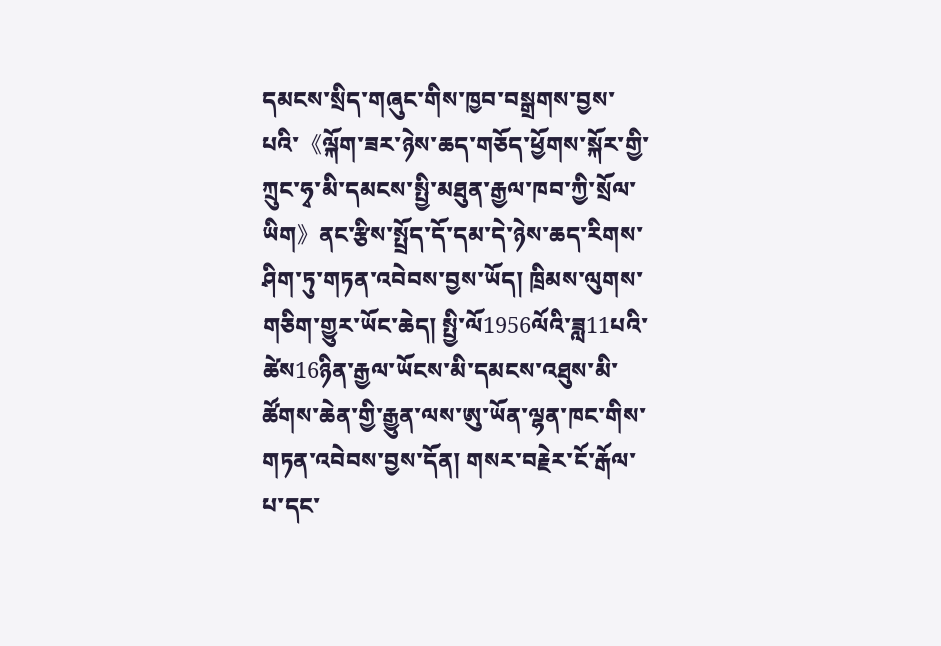དམངས་སྲིད་གཞུང་གིས་ཁྱབ་བསྒྲགས་བྱས་པའི་《ལྐོག་ཟར་ཉེས་ཆད་གཅོད་ཕྱོགས་སྐོར་གྱི་ཀྲུང་ཧྭ་མི་དམངས་སྤྱི་མཐུན་རྒྱལ་ཁབ་ཀྱི་སྲོལ་ཡིག》ནང་རྩིས་སྤྲོད་དོ་དམ་དེ་ཉེས་ཆད་རིགས་ཤིག་ཏུ་གཏན་འབེབས་བྱས་ཡོད། ཁྲིམས་ལུགས་གཅིག་གྱུར་ཡོང་ཆེད། སྤྱི་ལོ1956ལོའི་ཟླ11པའི་ཚེས16ཉིན་རྒྱལ་ཡོངས་མི་དམངས་འཐུས་མི་ཚོགས་ཆེན་གྱི་རྒྱུན་ལས་ཨུ་ཡོན་ལྷན་ཁང་གིས་གཏན་འབེབས་བྱས་དོན། གསར་བརྗེར་ངོ་རྒོལ་པ་དང་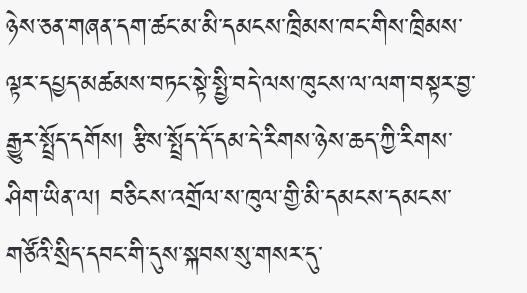ཉེས་ཅན་གཞན་དག་ཚང་མ་མི་དམངས་ཁྲིམས་ཁང་གིས་ཁྲིམས་ལྟར་དཔྱད་མཚམས་བཏང་སྟེ་སྤྱི་བདེ་ལས་ཁུངས་ལ་ལག་བསྟར་བྱ་རྒྱུར་སྤྲོད་དགོས། རྩིས་སྤྲོད་དོ་དམ་དེ་རིགས་ཉེས་ཆད་ཀྱི་རིགས་ཤིག་ཡིན་ལ། བཅིངས་འགྲོལ་ས་ཁུལ་གྱི་མི་དམངས་དམངས་གཙོའི་སྲིད་དབང་གི་དུས་སྐབས་སུ་གསར་དུ་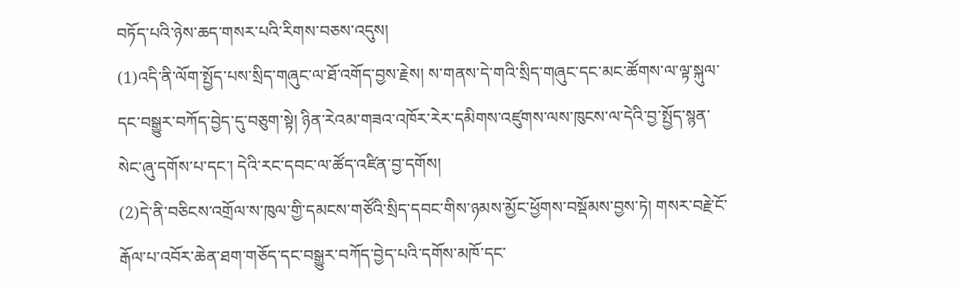བཏོད་པའི་ཉེས་ཆད་གསར་པའི་རིགས་བཅས་འདུས།
(1)འདི་ནི་ལོག་སྤྱོད་པས་སྲིད་གཞུང་ལ་ཐོ་འགོད་བྱས་རྗེས། ས་གནས་དེ་གའི་སྲིད་གཞུང་དང་མང་ཚོགས་ལ་ལྟ་སྐུལ་དང་བསྒྱུར་བཀོད་བྱེད་དུ་བཅུག་སྟེ། ཉིན་རེའམ་གཟའ་འཁོར་རེར་དམིགས་འཛུགས་ལས་ཁུངས་ལ་དེའི་བྱ་སྤྱོད་སྙན་སེང་ཞུ་དགོས་པ་དང་། དེའི་རང་དབང་ལ་ཚོད་འཛིན་བྱ་དགོས།
(2)དེ་ནི་བཅིངས་འགྲོལ་ས་ཁུལ་གྱི་དམངས་གཙོའི་སྲིད་དབང་གིས་ཉམས་མྱོང་ཕྱོགས་བསྡོམས་བྱས་ཏེ། གསར་བརྗེ་ངོ་རྒོལ་པ་འབོར་ཆེན་ཐག་གཅོད་དང་བསྒྱུར་བཀོད་བྱེད་པའི་དགོས་མཁོ་དང་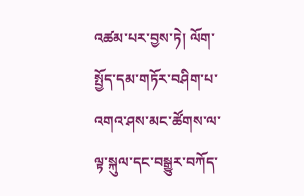འཚམ་པར་བྱས་ཏེ། ལོག་སྤྱོད་དམ་གཏོར་བཤིག་པ་འགའ་ཤས་མང་ཚོགས་ལ་ལྟ་སྐུལ་དང་བསྒྱུར་བཀོད་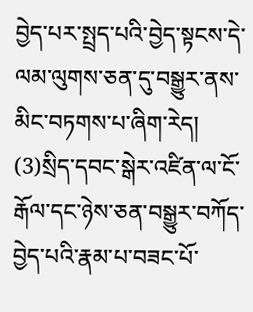བྱེད་པར་སྤྲད་པའི་བྱེད་སྟངས་དེ་ལམ་ལུགས་ཅན་དུ་བསྒྱུར་ནས་མིང་བཏགས་པ་ཞིག་རེད།
(3)སྲིད་དབང་སྒེར་འཛིན་ལ་ངོ་རྒོལ་དང་ཉེས་ཅན་བསྒྱུར་བཀོད་བྱེད་པའི་རྣམ་པ་བཟང་པོ་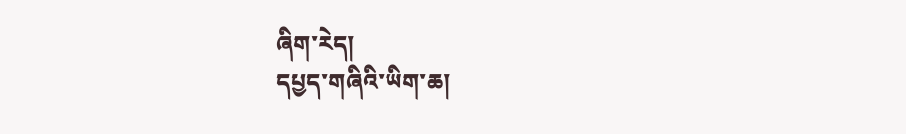ཞིག་རེད།
དཔྱད་གཞིའི་ཡིག་ཆ།